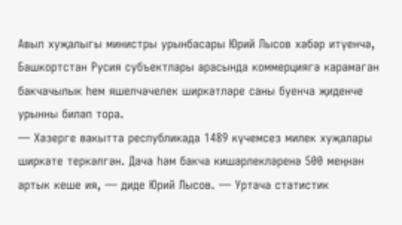Авыл хуҗалыгы министры урынбасары Юрий Лысов хәбәр итүенчә, Башкортстан Русия субъектлары арасында коммерциягә карамаган бакчачылык һем яшелчәчелек ширкәтләре саны буенча җиденче урынны биләп тора.
— Хәзерге вакытта республикада 1489 күчемсез милек хуҗалары ширкәте теркәлгән. Дача һәм бакча кишәрлекләренә 500 меңнән артык кеше ия, — диде Юрий Лысов. — Уртача статистик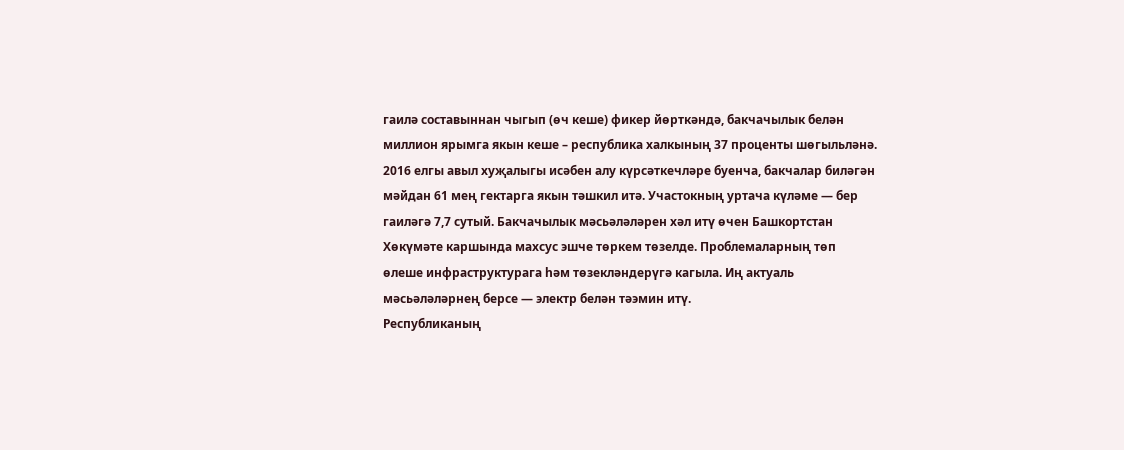гаилә составыннан чыгып (өч кеше) фикер йөрткәндә, бакчачылык белән миллион ярымга якын кеше – республика халкының 37 проценты шөгыльләнә. 2016 елгы авыл хуҗалыгы исәбен алу күрсәткечләре буенча, бакчалар биләгән мәйдан 61 мең гектарга якын тәшкил итә. Участокның уртача күләме — бер гаиләгә 7,7 сутый. Бакчачылык мәсьәләләрен хәл итү өчен Башкортстан Хөкүмәте каршында махсус эшче төркем төзелде. Проблемаларның төп өлеше инфраструктурага һәм төзекләндерүгә кагыла. Иң актуаль мәсьәләләрнең берсе — электр белән тәэмин итү.
Республиканың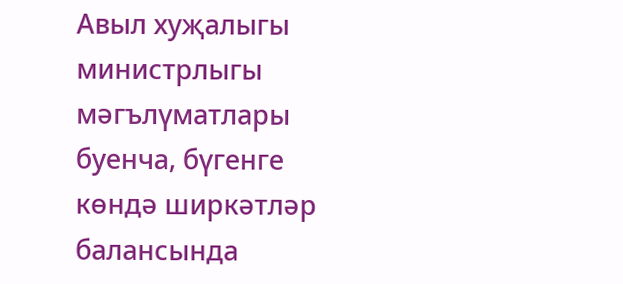Авыл хуҗалыгы министрлыгы мәгълүматлары буенча, бүгенге көндә ширкәтләр балансында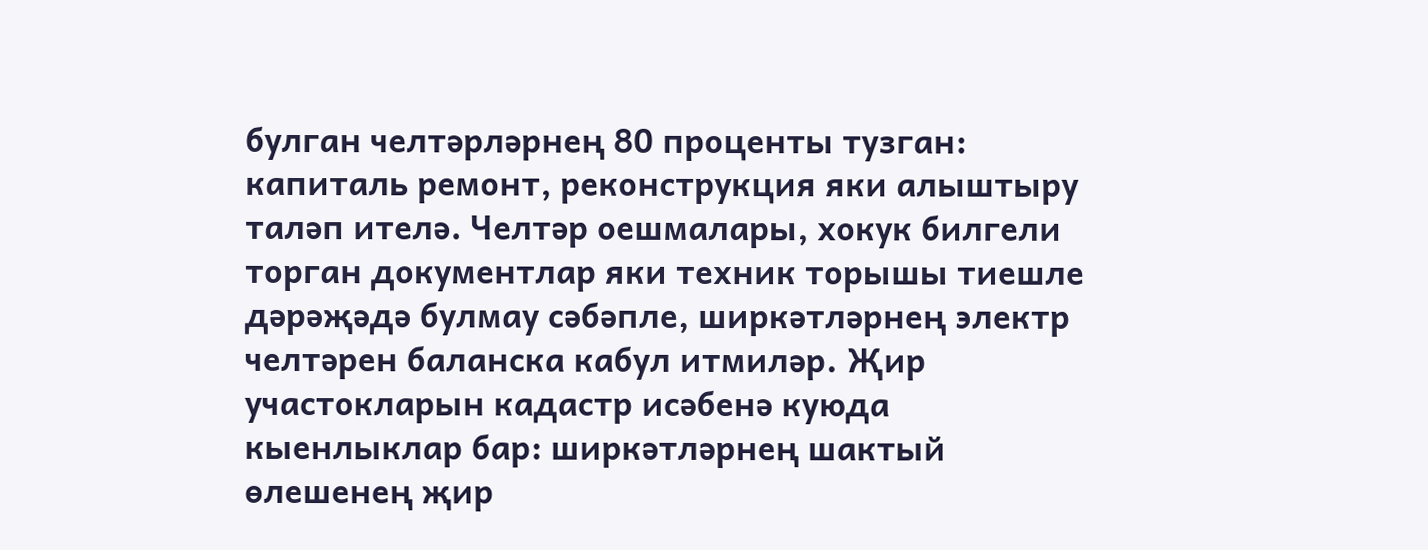булган челтәрләрнең 80 проценты тузган: капиталь ремонт, реконструкция яки алыштыру таләп ителә. Челтәр оешмалары, хокук билгели торган документлар яки техник торышы тиешле дәрәҗәдә булмау сәбәпле, ширкәтләрнең электр челтәрен баланска кабул итмиләр. Җир участокларын кадастр исәбенә куюда кыенлыклар бар: ширкәтләрнең шактый өлешенең җир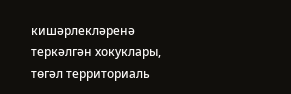кишәрлекләренә теркәлгән хокуклары, төгәл территориаль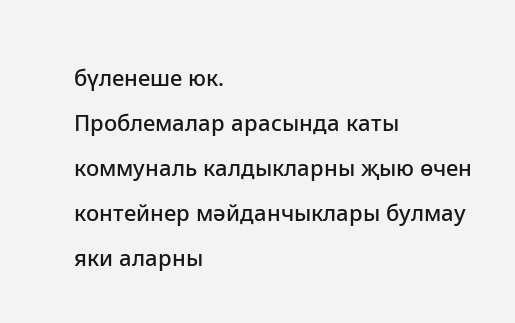бүленеше юк.
Проблемалар арасында каты коммуналь калдыкларны җыю өчен контейнер мәйданчыклары булмау яки аларны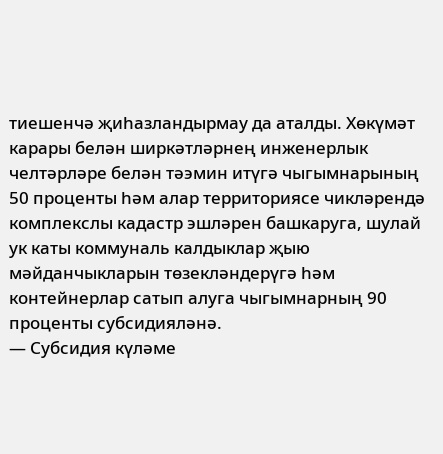тиешенчә җиһазландырмау да аталды. Хөкүмәт карары белән ширкәтләрнең инженерлык челтәрләре белән тәэмин итүгә чыгымнарының 50 проценты һәм алар территориясе чикләрендә комплекслы кадастр эшләрен башкаруга, шулай ук каты коммуналь калдыклар җыю мәйданчыкларын төзекләндерүгә һәм контейнерлар сатып алуга чыгымнарның 90 проценты субсидияләнә.
— Субсидия күләме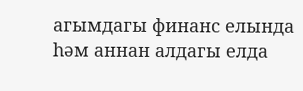агымдагы финанс елында һәм аннан алдагы елда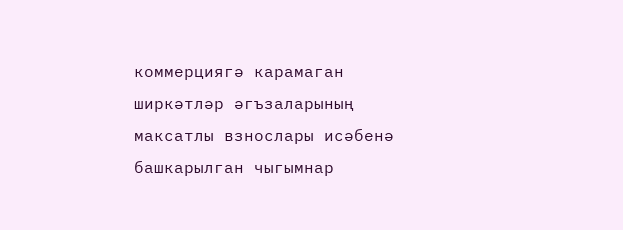коммерциягә карамаган ширкәтләр әгъзаларының максатлы взнослары исәбенә башкарылган чыгымнар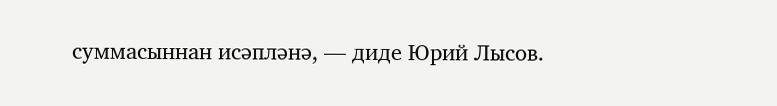суммасыннан исәпләнә, — диде Юрий Лысов.